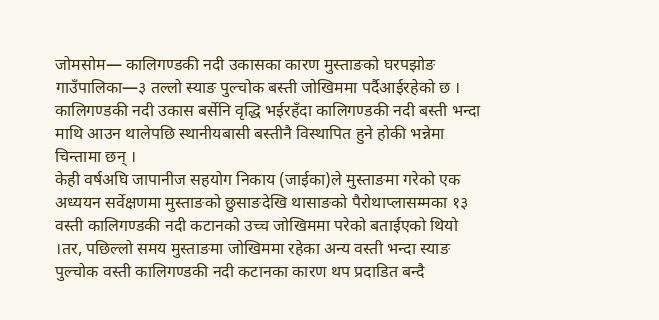जोमसोम— कालिगण्डकी नदी उकासका कारण मुस्ताङको घरपझोङ गाउँपालिका—३ तल्लो स्याङ पुल्चोक बस्ती जोखिममा पर्दैआईरहेको छ । कालिगण्डकी नदी उकास बर्सेनि वृद्धि भईरहँदा कालिगण्डकी नदी बस्ती भन्दा माथि आउन थालेपछि स्थानीयबासी बस्तीनै विस्थापित हुने होकी भन्नेमा चिन्तामा छन् ।
केही वर्षअघि जापानीज सहयोग निकाय (जाईका)ले मुस्ताङमा गरेको एक अध्ययन सर्वेक्षणमा मुस्ताङको छुसाङदेखि थासाङको पैरोथाप्लासम्मका १३ वस्ती कालिगण्डकी नदी कटानको उच्च जोखिममा परेको बताईएको थियो ।तर, पछिल्लो समय मुस्ताङमा जोखिममा रहेका अन्य वस्ती भन्दा स्याङ पुल्चोक वस्ती कालिगण्डकी नदी कटानका कारण थप प्रदाडित बन्दै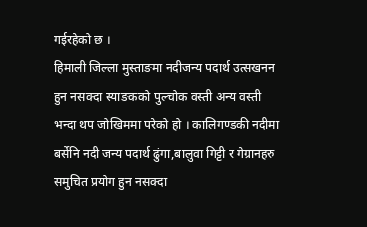गईरहेको छ ।
हिमाली जिल्ला मुस्ताङमा नदीजन्य पदार्थ उत्सखनन हुन नसक्दा स्याङकको पुल्चोक वस्ती अन्य वस्ती भन्दा थप जोखिममा परेको हो । कालिगण्डकी नदीमा बर्सेनि नदी जन्य पदार्थ ढुंगा,बालुवा गिट्टी र गेग्रानहरु समुचित प्रयोग हुन नसक्दा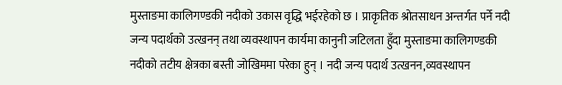मुस्ताङमा कालिगण्डकी नदीको उकास वृद्धि भईरहेको छ । प्राकृतिक श्रोतसाधन अन्तर्गत पर्ने नदी जन्य पदार्थको उत्खनन् तथा व्यवस्थापन कार्यमा कानुनी जटिलता हुँदा मुस्ताङमा कालिगण्डकी नदीको तटीय क्षेत्रका बस्ती जोखिममा परेका हुन् । नदी जन्य पदार्थ उत्खनन,व्यवस्थापन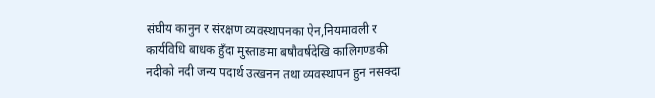संघीय कानुन र संरक्षण व्यवस्थापनका ऐन,नियमावली र कार्यविधि बाधक हुँदा मुस्ताङमा बषौवर्षदेखि कालिगण्डकी नदीको नदी जन्य पदार्थ उत्खनन तथा व्यवस्थापन हुन नसक्दा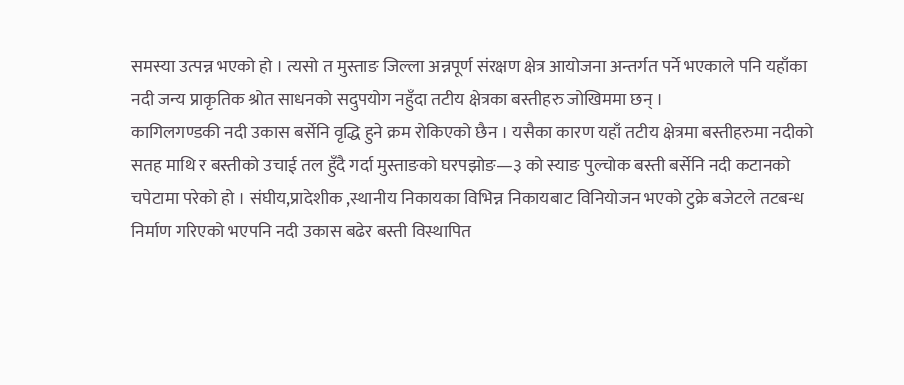समस्या उत्पन्न भएको हो । त्यसो त मुस्ताङ जिल्ला अन्नपूर्ण संरक्षण क्षेत्र आयोजना अन्तर्गत पर्ने भएकाले पनि यहाँका नदी जन्य प्राकृतिक श्रोत साधनको सदुपयोग नहुँदा तटीय क्षेत्रका बस्तीहरु जोखिममा छन् ।
कागिलगण्डकी नदी उकास बर्सेनि वृद्धि हुने क्रम रोकिएको छैन । यसैका कारण यहाँ तटीय क्षेत्रमा बस्तीहरुमा नदीको सतह माथि र बस्तीको उचाई तल हुँदै गर्दा मुस्ताङको घरपझोङ—३ को स्याङ पुल्चोक बस्ती बर्सेनि नदी कटानको चपेटामा परेको हो । संघीय,प्रादेशीक ,स्थानीय निकायका विभिन्न निकायबाट विनियोजन भएको टुक्रे बजेटले तटबन्ध निर्माण गरिएको भएपनि नदी उकास बढेर बस्ती विस्थापित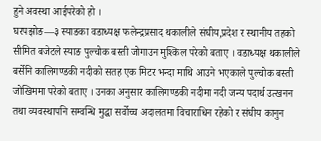हुने अवस्था आईपरेको हो ।
घरपझोङ—३ स्याङका वडाध्यक्ष फलेन्द्रप्रसाद थकालीले संघीय,प्रदेश र स्थानीय तहको सीमित बजेटले स्याङ पुल्चोक बस्ती जोगाउन मुश्किल परेको बताए । वडाध्यक्ष थकालीले बर्सेनि कालिगण्डकी नदीको सतह एक मिटर भन्दा माथि आउने भएकाले पुल्चोक बस्ती जोखिममा परेको बताए । उनका अनुसार कालिगण्डकी नदीमा नदी जन्य पदार्थ उत्खनन तथा व्यवस्थापनि सम्वन्धि मुद्धा सर्वोच्च अदालतमा विचाराधिन रहेको र संघीय कानुन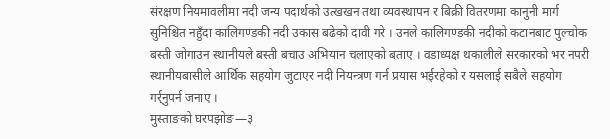संरक्षण नियमावलीमा नदी जन्य पदार्थको उत्खखन तथा व्यवस्थापन र बिक्री वितरणमा कानुनी मार्ग सुनिश्चित नहुँदा कालिगण्डकी नदी उकास बढेको दावी गरे । उनले कालिगण्डकी नदीको कटानबाट पुल्चोक बस्ती जोगाउन स्थानीयले बस्ती बचाउ अभियान चलाएको बताए । वडाध्यक्ष थकालीले सरकारको भर नपरी स्थानीयबासीले आर्थिक सहयोग जुटाएर नदी नियन्त्रण गर्न प्रयास भईरहेको र यसलाई सबैले सहयोग गर्र्नुपर्न जनाए ।
मुस्ताङको घरपझोङ—३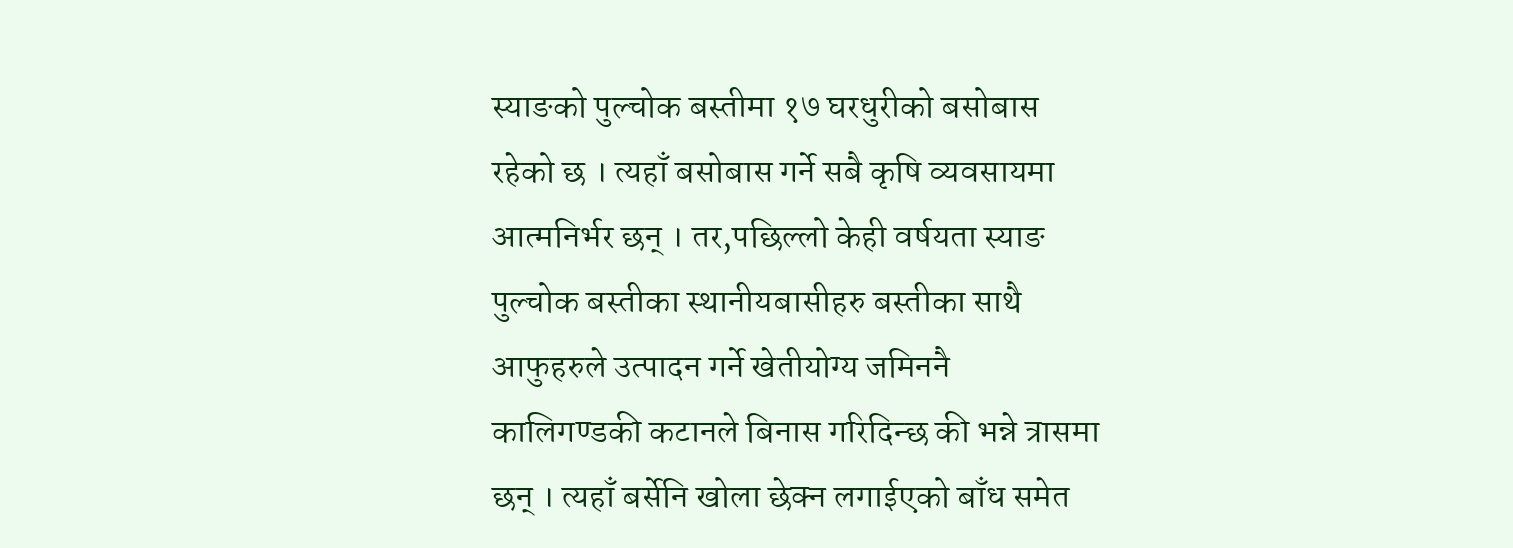स्याङको पुल्चोक बस्तीमा १७ घरधुरीको बसोबास रहेको छ । त्यहाँ बसोबास गर्ने सबै कृषि व्यवसायमा आत्मनिर्भर छन् । तर,पछिल्लो केही वर्षयता स्याङ पुल्चोक बस्तीका स्थानीयबासीहरु बस्तीका साथै आफुहरुले उत्पादन गर्ने खेतीयोग्य जमिननै कालिगण्डकी कटानले बिनास गरिदिन्छ की भन्ने त्रासमा छन् । त्यहाँ बर्सेनि खोला छेक्न लगाईएको बाँध समेत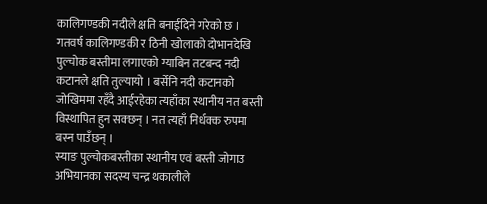कालिगण्डकी नदीले क्षति बनाईदिने गरेको छ । गतवर्ष कालिगण्डकी र ठिनी खोलाको दोभानदेखि पुल्चोक बस्तीमा लगाएको ग्याबिन तटबन्द नदी कटानले क्षति तुल्यायो । बर्सेनि नदी कटानको जोखिममा रहँदै आईरहेका त्यहाँका स्थानीय नत बस्ती विस्थापित हुन सक्छन् । नत त्यहाँ निर्धक्क रुपमा बस्न पाउँछन् ।
स्याङ पुल्चोकबस्तीका स्थानीय एवं बस्ती जोगाउ अभियानका सदस्य चन्द्र थकालीले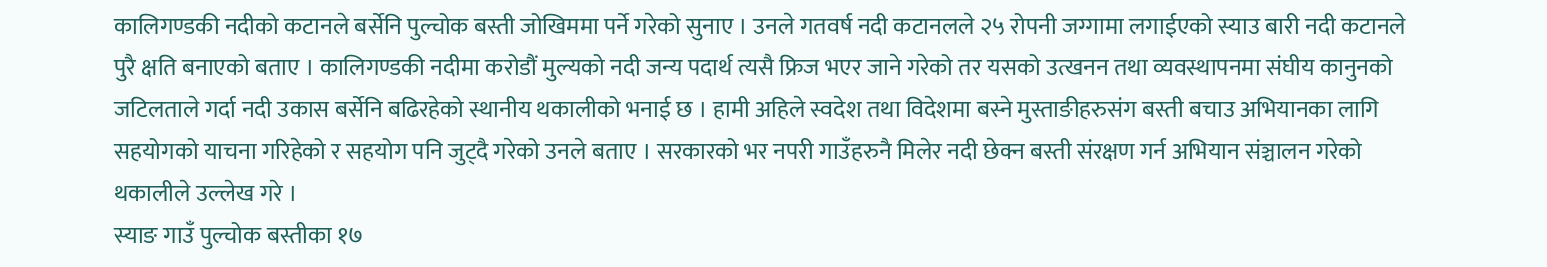कालिगण्डकी नदीको कटानले बर्सेनि पुल्चोक बस्ती जोखिममा पर्ने गरेको सुनाए । उनले गतवर्ष नदी कटानलले २५ रोपनी जग्गामा लगाईएको स्याउ बारी नदी कटानले पुरै क्षति बनाएको बताए । कालिगण्डकी नदीमा करोडौं मुल्यको नदी जन्य पदार्थ त्यसै फ्रिज भएर जाने गरेको तर यसको उत्खनन तथा व्यवस्थापनमा संघीय कानुनको जटिलताले गर्दा नदी उकास बर्सेनि बढिरहेको स्थानीय थकालीको भनाई छ । हामी अहिले स्वदेश तथा विदेशमा बस्ने मुस्ताङीहरुसंग बस्ती बचाउ अभियानका लागि सहयोगको याचना गरिहेको र सहयोग पनि जुट्दै गरेको उनले बताए । सरकारको भर नपरी गाउँहरुनै मिलेर नदी छेक्न बस्ती संरक्षण गर्न अभियान संञ्चालन गरेको थकालीले उल्लेख गरे ।
स्याङ गाउँ पुल्चोक बस्तीका १७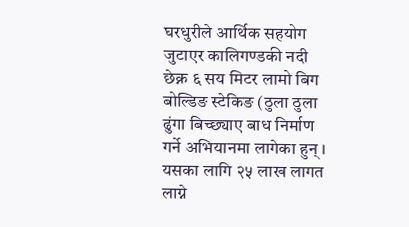घरधुरीले आर्थिक सहयोग जुटाएर कालिगण्डकी नदी छेक्न ६ सय मिटर लामो बिग बोल्डिङ स्टेकिङ (ठुला ठुला ढुंगा बिच्छ्याए बाध निर्माण गर्ने अभियानमा लागेका हुन् । यसका लागि २५ लाख लागत लाग्ने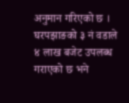अनुमान गरिएको छ । घरपझाङको ३ नं वडाले ४ लाख बजेट उपलब्ध गराएको छ भने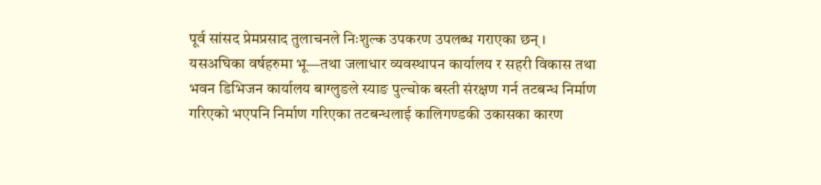पूर्व सांसद प्रेमप्रसाद तुलाचनले निःशुल्क उपकरण उपलब्ध गराएका छन् ।
यसअघिका वर्षहरुमा भू—तथा जलाधार व्यवस्थापन कार्यालय र सहरी विकास तथा भवन डिभिजन कार्यालय बाग्लुङले स्याङ पुल्चोक बस्ती संरक्षण गर्न तटबन्ध निर्माण गरिएको भएपनि निर्माण गरिएका तटबन्धलाई कालिगण्डकी उकासका कारण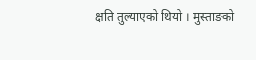क्षति तुल्याएको थियो । मुस्ताङको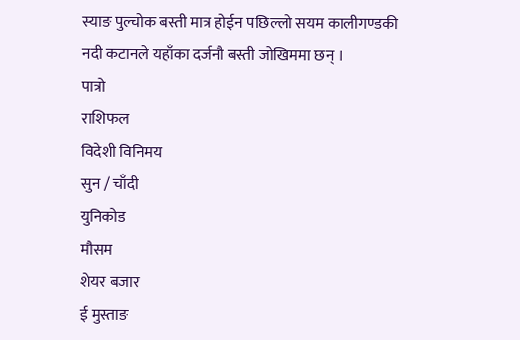स्याङ पुल्चोक बस्ती मात्र होईन पछिल्लो सयम कालीगण्डकी नदी कटानले यहाँका दर्जनौ बस्ती जोखिममा छन् ।
पात्रो
राशिफल
विदेशी विनिमय
सुन / चाँदी
युनिकोड
मौसम
शेयर बजार
ई मुस्ताङ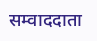सम्वाददाता